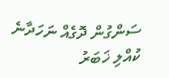ސަންގުން ދޮގެއް ނަހަދާނެ
ކުއްލި ޚަބަރު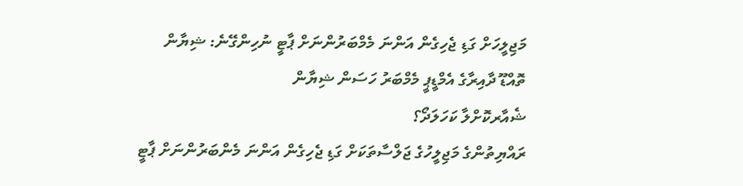މަޖިލީހަށް ގަޑި ޖެހިގެން އަންނަ މެމްބަރުންނަށް ޕާޓީ ނުހިންގޭނެ: ޝިޔާން
ތޮއްޑޫ ދާއިރާގެ އެމްޑީޕީ މެމްބަރު ހަސަން ޝިޔާން
ޝެއާރކޮށްލާ ކަހަލަދޯ؟
ރައްޔިތުންގެ މަޖިލީހުގެ ޖަލްސާތަކަށް ގަޑި ޖެހިގެން އަންނަ މެންބަރުންނަށް ޕާޓީ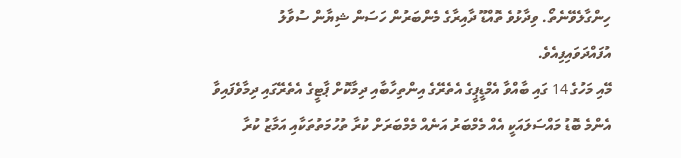ހިންގާލެވޭނެތޯ. ވިދާޅުވެ ތޮއްޑޫ ދާއިރާގެ މެންބަރުން ހަސަން ޝިޔާން ސުވާލު އުފައްދަވައިފިއެވެ.
މޭއި މަހުގެ 14 ގައި ބާއްވާ އެމްޑީޕީގެ އެތެރޭގެ އިންތިހާބާއި ދިމާކޮށް ޕާޓީގެ އެތެރޭގައި ދިމާވެފައިވާ އެންމެ ބޮޑު މައްސަލައަކީ އެއް މެމްބަރު އަނެއް މެމްބަރަށް ކުރާ ތުހުމަތުތަކާއި އަމާޒު ކުރާ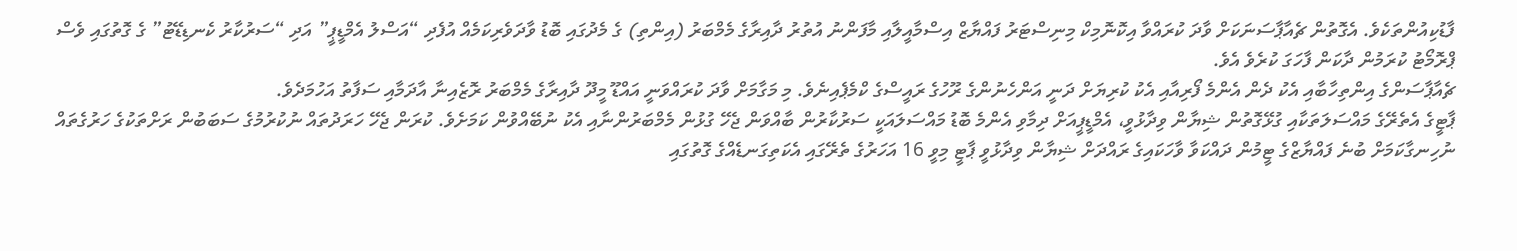ފާޑުކިއުންތަކެވެ. އެގޮތުން ޗެއާޕާސަނަކަށް ވާދަ ކުރައްވާ އިކޮނޮމިކް މިނިސްޓަރު ފައްޔާޒް އިސްމާއީލާއި މާފަންނު އުތުރު ދާއިރާގެ މެމްބަރު (އިންތި) ގެ މެދުގައި ބޮޑު ވާދަވެރިކަމެއް އުފެދި “އަސްލު އެމްޑީޕީ” އަދި “ސަރުކާރު ކެނޑިޑޭޓު” ގެ ގޮތުގައި ވެސް ޕްރޮމޯޓު ކުރަމުން ދާކަން ފާހަގަ ކުރެވެ އެވެ.
ޗެއާޕާސަންގެ އިންތިހާބާއި އެކު ދެން އެންމެ ފޯރިއާއި އެކު ކުރިޔަށް ދަނީ އަންހެނުންގެ ރޫހުގެ ރައީސްގެ ކްމެޕެއިނެވެ. މި މަގާމަށް ވާދަ ކުރައްވަނީ އައްޑޫ މީދޫ ދާއިރާގެ މެމްބަރު ރޮޒެއިނާ އާދަމާއި ސަފާތު އަހުމަދެވެ.
ޕާޓީގެ އެތެރޭގެ މައްސަލަތަކާއި ގުޅޭގޮތުން ޝިޔާން ވިދާޅުވީ، އެމްޑީޕީއަށް ދިމާވި އެންމެ ބޮޑު މައްސަލައަކީ ސަރުކާރުން ބާއްވަން ޖެހޭ ގުޅުން މެމްބަރުންނާއި އެކު ނުބޭއްވުން ކަމަށެވެ. ކުރަން ޖެހޭ ހަރަދުތައް ނުކުރުމުގެ ސަބަބުން ރަށްތަކުގެ ހަރުގެތައް ނުހިނގާކަމަށް ބުނެ ފައްޔާޒްގެ ޓީމުން ދައްކަވާ ވާހަކައިގެ ރައްދަށް ޝިޔާން ވިދާޅުވީ ޕާޓީ މިވީ 16 އަހަރުގެ ތެރޭގައި އެކަތިގަނޑެއްގެ ގޮތުގައި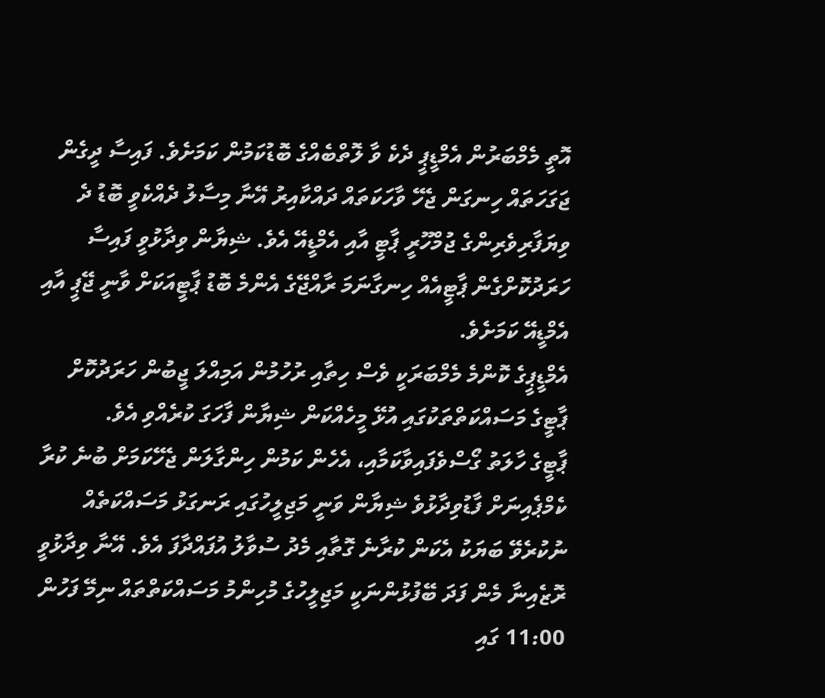އޮތީ މެމްބަރުން އެމްޑީޕީ ދެކެ ވާ ލޮތްބެއްގެ ބޮޑުކަމުން ކަމަށެވެ. ފައިސާ ދީގެން ޖަގަހަތައް ހިނގަން ޖެހޭ ވާހަކަތައް ދައްކާއިރު އޭނާ މިސާލު ދެއްކެވީ ބޮޑު ދެ ވިޔަފާރިވެރިންގެ ޖުމްހޫރީ ޕާޓީ އާއި އެމްޑީއޭ އެވެ. ޝިޔާން ވިދާޅުވީ ފައިސާ ހަރަދުކޮށްގެން ޕާޓީއެއް ހިނގާނަމަ ރާއްޖޭގެ އެންމެ ބޮޑު ޕާޓީއަކަށް ވާނީ ޖޭޕީ އާއި އެމްޑީއޭ ކަމަށެވެ.
އެމްޑީޕީގެ ކޮންމެ މެމްބަރަކީ ވެސް ހިތާއި ރުހުމުން އަމިއްލަ ޖީބުން ހަރަދުކޮށް ޕާޓީގެ މަސައްކަތްތަކުގައި އުޅޭ މީހެއްކަން ޝިޔާން ފާހަގަ ކުރެއްވި އެވެ.
ޕާޓީގެ ހާލަތު ގޯސްވެފައިވާކަމާއި، އެހެން ކަމުން ހިންގާލަން ޖެހޭކަމަށް ބުނެ ކުރާ ކެމްޕެއިނަށް ފާޑުވިދާޅުވެ ޝިޔާން ވަނީ މަޖިލީހުގައި ރަނގަޅު މަސައްކަތެއް ނުކުރެވޭ ބަޔަކު އެކަން ކުރާނެ ގޮތާއި މެދު ސުވާލު އުފައްދާފަ އެވެ. އޭނާ ވިދާޅުވީ ރޮޒެއިނާ މެން ފަދަ ބޭފުޅުންނަކީ މަޖިލީހުގެ މުހިންމު މަސައްކަތްތައް ނިމޭ ފަހުން 11:00 ގައި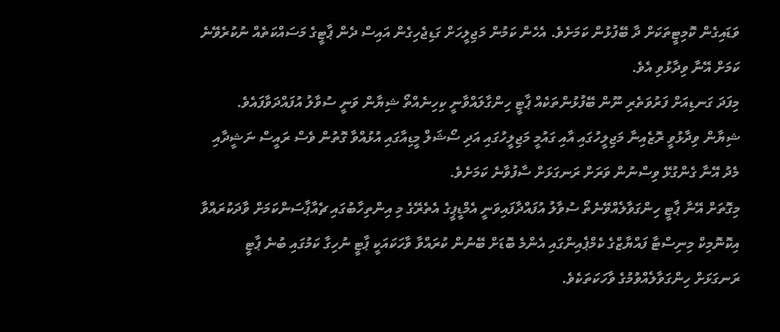ވަޑައިގެން ކޮމިޓީތަކަށް ދާ ބޭފުޅުން ކަމަށެވެ. އެހެން ކަމުން މަޖިލީހަށް ގަޑިޖެހިގެން އައިސް ދެން ޕާޓީގެ މަސައްކަތެއް ނުކުރެވޭނެ ކަމަށް އޭނާ ވިދާޅުވި އެވެ.
މިފަދަ ގަނޑިއަށް ފަރުވަތެރި ނޫން ބޭފުޅުންތަކެއް ޕާޓީ ހިންގާލައްވާނީ ކިހިނެއްތޯ ޝިޔާން ވަނީ ސުވާލު އުފައްދަވާފައެވެ. ޝިޔާން ވިދާޅުވީ ރޮޒެއިނާ މަޖިލީހުގައި އާއި ގައުމީ މަޖިލީހުގައި އަދި ސޯޝަލް މީޑިއާގައި އުޅުއްވާ ގޮތުން ވެސް ރައީސް ނަޝީދާއި މެދު އޭނާ ގެންގުޅޭ ވިސްނުން ވަރަށް ރަނގަޅަށް ސާފުވާނެ ކަމަށެވެ.
މިގޮތަށް އޭނާ ޕާޓީ ހިންގަވާލެއްވޭނެތޯ ސުވާލު އުފައްދާފައިވަނީ އެމްޑީޕީގެ އެތެރޭގެ މި އިންތިހާބުގައި ޗެއާޕާސަންކަމަށް ވާދަކުރައްވާ އިކޮނޮމިކް މިނިސްޓާ ފައްޔާޒްގެ ކެމްޕެއިންގައި އެންމެ ބޮޑަށް ބޭނުން ކުރައްވާ ވާހަކައަކީ ޕާޓީ ނުހިގާ ކަމުގައި ބުނެ ޕާޓީ ރަނގަޅަށް ހިންގަވާލެއްވުމުގެ ވާހަކަތަކެވެ.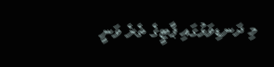މި ދަނޑިވަޅުގައި ޕާޓީގެ ތެރެ ވަނީ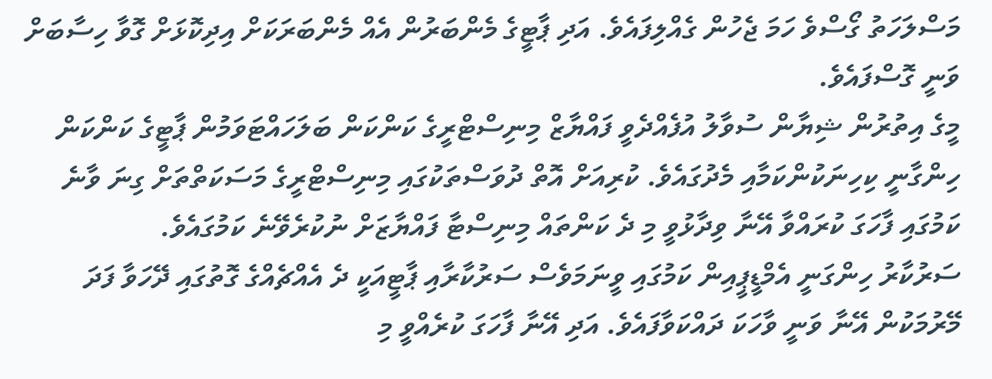މަސްލަހަތު ގޯސްވެ ހަމަ ޖެހުން ގެއްލިފައެވެ. އަދި ޕާޓީގެ މެންބަރުން އެއް މެންބަރަކަށް އިދިކޮޅަށް ގޮވާ ހިސާބަށް ވަނީ ގޮސްފައެވެ.
މީގެ އިތުރުން ޝިޔާން ސުވާލު އުފެއްދެވީ ފައްޔާޒް މިނިސްޓްރީގެ ކަންކަން ބަލަހައްޓަވަމުން ޕާޓީގެ ކަންކަން ހިންގާނީ ކިހިނަކުންކަމާއި މެދުގައެވެ. ކުރިއަށް އޮތް ދުވަސްތަކުގައި މިނިސްޓްރީގެ މަސަކަތްތަށް ގިނަ ވާނެ ކަމުގައި ފާހަގަ ކުރައްވާ އޭނާ ވިދާޅުވީ މި ދެ ކަންތައް މިނިސްޓާ ފައްޔާޒަށް ނުކުރެވޭނެ ކަމުގައެވެ.
ސަރުކާރު ހިންގަނީ އެމްޑީޕީއިން ކަމުގައި ވީނަމަވެސް ސަރުކާރާއި ޕާޓީއަކީ ދެ އެއްޗެއްގެ ގޮތުގައި ދޭހަވާ ފަދަ މޭރުމަކުން އޭނާ ވަނީ ވާހަކަ ދައްކަވާފައެވެ. އަދި އޭނާ ފާހަގަ ކުރެއްވީ މި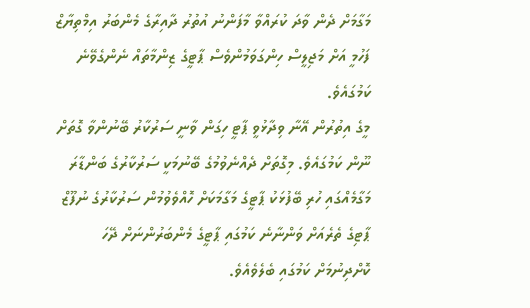މަގާމަށް ދެން ވާދަ ކުރައްވާ މާފަންނު އުތުރު ދާއިރާގެ މެންބަރު އިމްތިޔާޒް ފަހުމީ އަށް މަޖިލީސް ހިންގަވަމުންވެސް ޕާޓީގެ ޒިންމާތައް ނެންގެވޭނެ ކަމުގައެވެ.
މީގެ އިތުރުން އޭނާ ވިދާޅުވީ ޕާޓީ ހިގަން ވާނީ ސަރުކާރު ބޭނުންވާ ގޮތަށް ނޫން ކަމުގައެވެ. މިގޮތަށް ދެއްނެވުމުގެ ބޭނުމަކީ ސަރުކާރުގެ ބަންޑާރަ މަގާމެއްގައި ހުރި ބޭފުޅަކު ޕާޓީގެ މަގާމަކަށް ހޮއްވެވުމުން ސަރުކާރުގެ ނުފޫޒް ޕާޓިގެ ތެރެއަށް ވަންނާނެ ކަމުގައި ޕާޓީގެ މެންބަރުންނަށް ދޭހަ ކޮށްދިނުމަށް ކަމުގައި ބެލެވެއެވެ.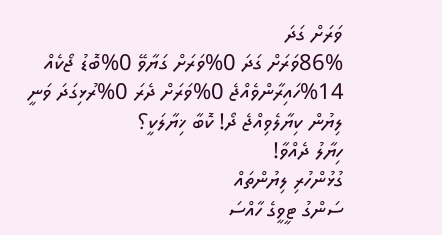ވަރަށް ގަދަ
86%ވަރަށް ގަދަ 0%ވަރަށް ގަޔާވޭ 0%ބޮޑު ޖޯކެއް 14%ހައިރާންވެއްޖެ 0%ވަރަށް ދެރަ 0%ރުޅިގަދަ ވަނީ
ލިޔުން ކިޔާލެވިއްޖެ ދޯ! ކޮބާ ޚިޔާލަކީ؟
ހިޔާލު ދެއްވާ!
ގުޅުންހުރި ލިޔުންތައް
ސަންގު ޓީވީގެ ހާއްސަ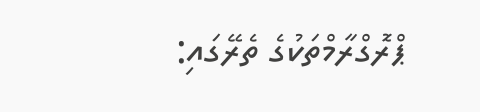ޕްރޮގްރާމްތަކުގެ ތެރޭގައި: